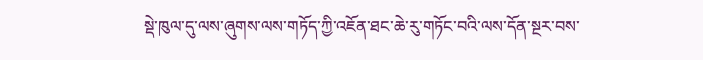སྡེ་ཁུལ་དུ་ལས་ཞུགས་ལས་གཏོད་ཀྱི་འཇོན་ཐང་ཆེ་རུ་གཏོང་བའི་ལས་དོན་སྔར་བས་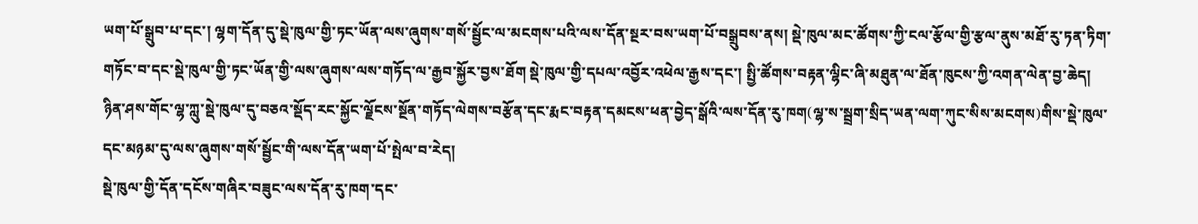ཡག་པོ་སྒྲུབ་པ་དང་། ལྷག་དོན་དུ་སྡེ་ཁུལ་གྱི་ཏང་ཡོན་ལས་ཞུགས་གསོ་སྦྱོང་ལ་མངགས་པའི་ལས་དོན་སྔར་བས་ཡག་པོ་བསྒྲུབས་ནས། སྡེ་ཁུལ་མང་ཚོགས་ཀྱི་ངལ་རྩོལ་གྱི་རྩལ་ནུས་མཐོ་རུ་ཏན་ཏིག་གཏོང་བ་དང་སྡེ་ཁུལ་གྱི་ཏང་ཡོན་གྱི་ལས་ཞུགས་ལས་གཏོད་ལ་རྒྱབ་སྐྱོར་བྱས་ཐོག སྡེ་ཁུལ་གྱི་དཔལ་འབྱོར་འཕེལ་རྒྱས་དང་། སྤྱི་ཚོགས་བརྟན་ལྷིང་ཞི་མཐུན་ལ་ཐོན་ཁུངས་ཀྱི་འགན་ལེན་བྱ་ཆེད། ཉིན་ཤས་གོང་ལྷ་ཀླུ་སྡེ་ཁུལ་དུ་བཅའ་སྡོད་རང་སྐྱོང་ལྗོངས་སྔོན་གཏོད་ལེགས་བརྩོན་དང་རྨང་བརྟན་དམངས་ཕན་བྱེད་སྒོའི་ལས་དོན་རུ་ཁག(ལྷ་ས་སྦྲག་སྲིད་ཡན་ལག་ཀུང་སིས་མངགས)གིས་སྡེ་ཁུལ་དང་མཉམ་དུ་ལས་ཞུགས་གསོ་སྦྱོང་གི་ལས་དོན་ཡག་པོ་སྤེལ་བ་རེད།
སྡེ་ཁུལ་གྱི་དོན་དངོས་གཞིར་བཟུང་ལས་དོན་རུ་ཁག་དང་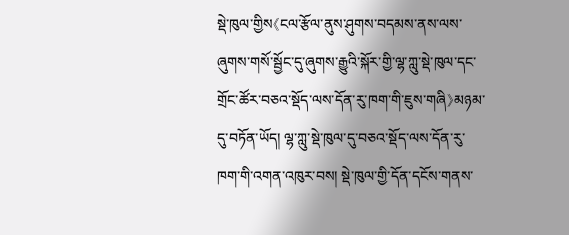སྡེ་ཁུལ་གྱིས《ངལ་རྩོལ་ནུས་ཤུགས་བདམས་ནས་ལས་ཞུགས་གསོ་སྦྱོང་དུ་ཞུགས་རྒྱུའི་སྐོར་གྱི་ལྷ་ཀླུ་སྡེ་ཁུལ་དང་གྲོང་ཚོར་བཅའ་སྡོད་ལས་དོན་རུ་ཁག་གི་ཇུས་གཞི》མཉམ་དུ་བཏོན་ཡོད། ལྷ་ཀླུ་སྡེ་ཁུལ་དུ་བཅའ་སྡོད་ལས་དོན་རུ་ཁག་གི་འགན་འཁུར་བས། སྡེ་ཁུལ་གྱི་དོན་དངོས་གནས་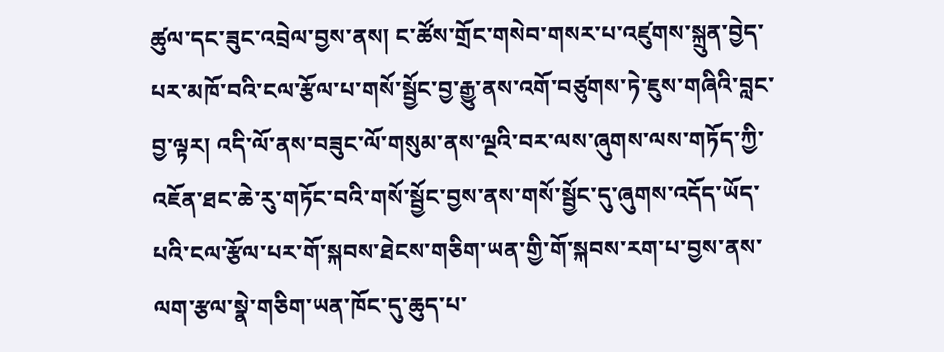ཚུལ་དང་ཟུང་འབྲེལ་བྱས་ནས། ང་ཚོས་གྲོང་གསེབ་གསར་པ་འཛུགས་སྐྲུན་བྱེད་པར་མཁོ་བའི་ངལ་རྩོལ་པ་གསོ་སྦྱོང་བྱ་རྒྱུ་ནས་འགོ་བཙུགས་ཏེ་ཇུས་གཞིའི་བླང་བྱ་ལྟར། འདི་ལོ་ནས་བཟུང་ལོ་གསུམ་ནས་ལྔའི་བར་ལས་ཞུགས་ལས་གཏོད་ཀྱི་འཇོན་ཐང་ཆེ་རུ་གཏོང་བའི་གསོ་སྦྱོང་བྱས་ནས་གསོ་སྦྱོང་དུ་ཞུགས་འདོད་ཡོད་པའི་ངལ་རྩོལ་པར་གོ་སྐབས་ཐེངས་གཅིག་ཡན་གྱི་གོ་སྐབས་རག་པ་བྱས་ནས་ལག་རྩལ་སྣེ་གཅིག་ཡན་ཁོང་དུ་ཆུད་པ་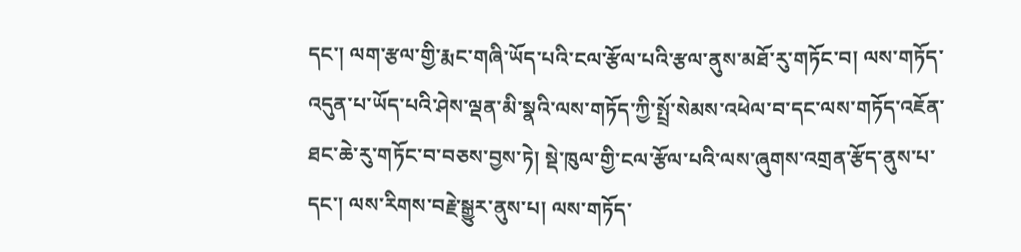དང་། ལག་རྩལ་གྱི་རྨང་གཞི་ཡོད་པའི་ངལ་རྩོལ་པའི་རྩལ་ནུས་མཐོ་རུ་གཏོང་བ། ལས་གཏོད་འདུན་པ་ཡོད་པའི་ཤེས་ལྡན་མི་སྣའི་ལས་གཏོད་ཀྱི་སྤྲོ་སེམས་འཕེལ་བ་དང་ལས་གཏོད་འཇོན་ཐང་ཆེ་རུ་གཏོང་བ་བཅས་བྱས་ཏེ། སྡེ་ཁུལ་གྱི་ངལ་རྩོལ་པའི་ལས་ཞུགས་འགྲན་རྩོད་ནུས་པ་དང་། ལས་རིགས་བརྗེ་སྒྱུར་ནུས་པ། ལས་གཏོད་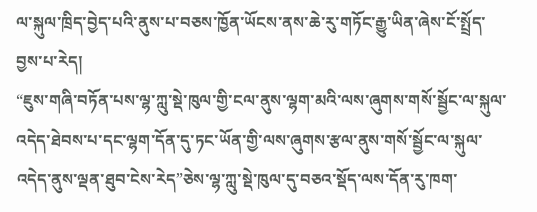ལ་སྐུལ་ཁྲིད་བྱེད་པའི་ནུས་པ་བཅས་ཁྱོན་ཡོངས་ནས་ཆེ་རུ་གཏོང་རྒྱུ་ཡིན་ཞེས་ངོ་སྤྲོད་བྱས་པ་རེད།
“ཇུས་གཞི་བཏོན་པས་ལྷ་ཀླུ་སྡེ་ཁུལ་གྱི་ངལ་ནུས་ལྷག་མའི་ལས་ཞུགས་གསོ་སྦྱོང་ལ་སྐུལ་འདེད་ཐེབས་པ་དང་ལྷག་དོན་དུ་ཏང་ཡོན་གྱི་ལས་ཞུགས་རྩལ་ནུས་གསོ་སྦྱོང་ལ་སྐུལ་འདེད་ནུས་ལྡན་ཐུབ་ངེས་རེད”ཅེས་ལྷ་ཀླུ་སྡེ་ཁུལ་དུ་བཅའ་སྡོད་ལས་དོན་རུ་ཁག་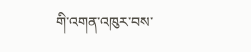གི་འགན་འཁུར་བས་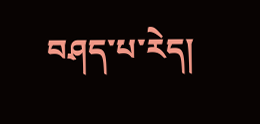བཤད་པ་རེད།